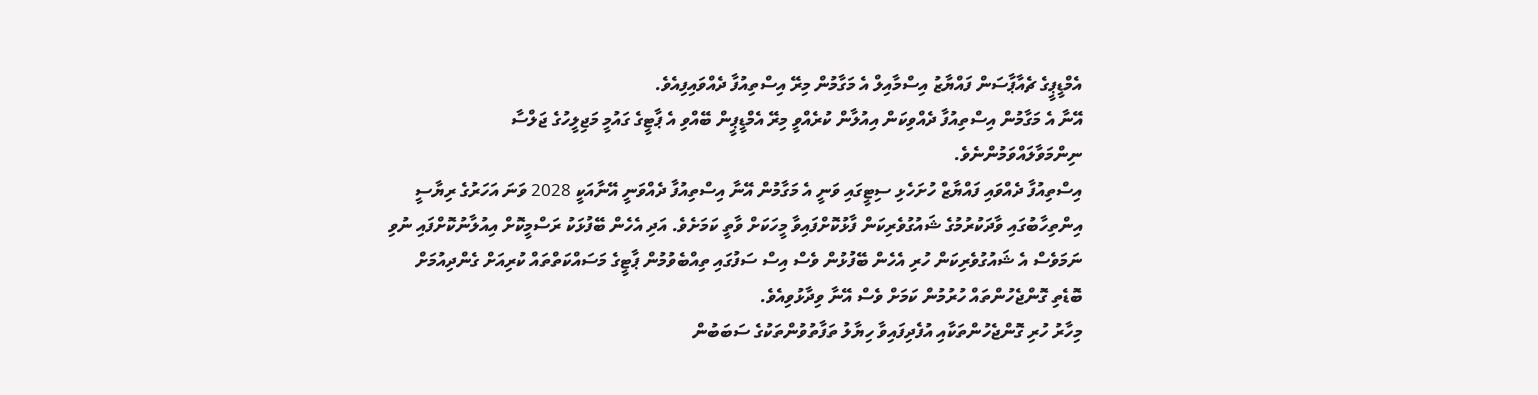އެމްޑީޕީގެ ޗެއާޕާސަން ފައްޔާޒު އިސްމާއިލް އެ މަގާމުން މިރޭ އިސްތިއުފާ ދެއްވައިފިއެވެ.
އޭނާ އެ މަގާމުން އިސްތިއުފާ ދެއްވިކަން އިއުލާން ކުރެއްވީ މިރޭ އެމްޑީޕީން ބޭއްވި އެ ޕާޓީގެ ގައުމީ މަޖިލީހުގެ ޖަލްސާ ނިންމަވާލައްވަމުންނެވެ.
އިސްތިއުފާ ދެއްވައި ފައްޔާޒް ހުށަހެޅި ސިޓީގައި ވަނީ އެ މަގާމުން އޭނާ އިސްތިއުފާ ދެއްވަނީ އޭނާއަކީ 2028 ވަނަ އަހަރުގެ ރިޔާސީ އިންތިހާބުގައި ވާދަކުރުމުގެ ޝައުގުވެރިކަން ފާޅުކޮށްފައިވާ މީހަކަށް ވާތީ ކަމަށެވެ. އަދި އެހެން ބޭފުޅަކު ރަސްމީކޮށް އިއުލާނުކޮށްފައި ނުވި ނަމަވެސް އެ ޝައުގުވެރިކަން ހުރި އެހެން ބޭފުޅުން ވެސް އިސް ސަފުގައި ތިއްބެވުމުން ޕާޓީގެ މަސައްކަތްތައް ކުރިއަށް ގެންދިއުމަށް ބޮޑެތި ގޮންޖެހުންތައް ހުރުމުން ކަމަށް ވެސް އޭނާ ވިދާޅުވިއެވެ.
މިހާރު ހުރި ގޮންޖެހުންތަކާއި އުފެދިފައިވާ ހިޔާލު ތަފާތުވުންތަކުގެ ސަބަބުން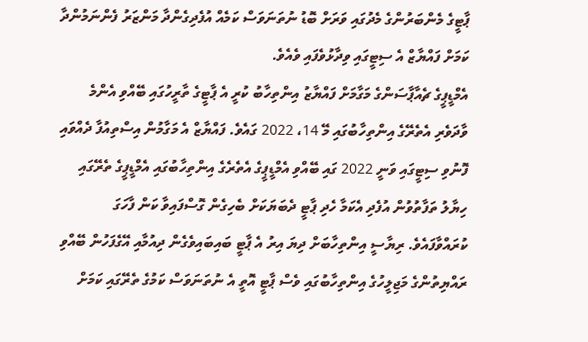ޕާޓީގެ މެންބަރުންގެ މެދުގައި ވަރަށް ބޮޑު ނުތަނަވަސް ކަމެއް އުފެދިގެންދާ މަންޒަރު ފެންނަމުންދާ ކަމަށް ފައްޔާޒް އެ ސިޓީގައި ވިދާޅުވެފައި ވެއެވެ.
އެމްޑީޕީގެ ޗެއާޕާސަންގެ މަގާމަށް ފައްޔާޒު އިންތިހާބު ކުރީ އެ ޕާޓީގެ ތާރީހުގައި ބޭއްވި އެންމެ ވާދަވެރި އެތެރޭގެ އިންތިހާބުގައި މޭ 14، 2022 ގައެވެ. ފައްޔާޒް އެ މަގާމުން އިސްތިއުފާ ދެއްވައި ފޮނުވި ސިޓީގައި ވަނީ 2022 ގައި ބޭއްވި އެމްޑީޕީގެ އެތެރެގެ އިންތިހާބުގައި އެމްޑީޕީގެ ތެރޭގައި ހިޔާލު ތަފާތުވުން އުފެދި އެކަމާ ހެދި ޕާޓީ ދެބަޔަކަށް ބެހިގެން ގޮސްފައިވާ ކަން ފާހަގަ ކުރައްވާފައެވެ. ރިޔާސީ އިންތިހާބަށް ދިޔަ އިރު އެ ޕާޓީ ބައިބައިވެގެން ދިއުމާއި އޭގެފަހުން ބޭއްވި ރައްޔިތުންގެ މަޖިލީހުގެ އިންތިހާބުގައި ވެސް ޕާޓީ އޮތީ އެ ނުތަނަވަސް ކަމުގެ ތެރޭގައި ކަމަށް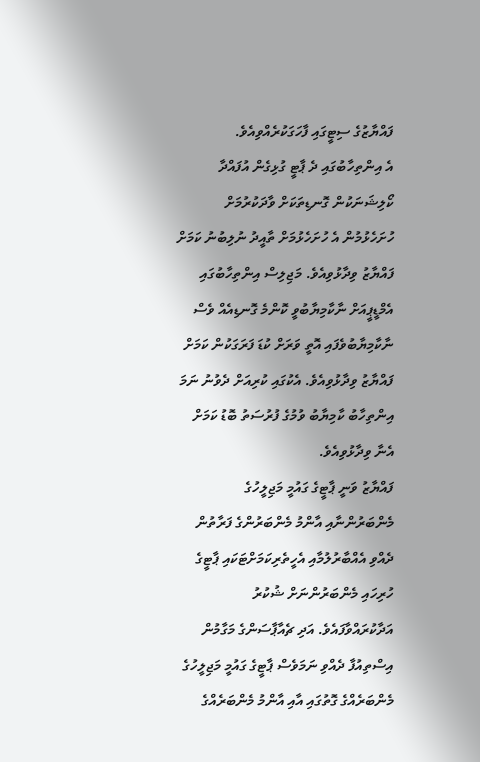ފައްޔާޒުގެ ސިޓީގައި ފާހަގަކުރެއްވިއެވެ.
އެ އިންތިހާބުގައި ދެ ޕާޓީ ގުޅިގެން އުފައްދާ ކޯލިޝަނަކުން ގޮނޑިތަކަށް ވާދަކުރުމަށް ހުށަހެޅުމުން އެ ހުށަހެޅުމަށް ތާއީދު ނުލިބުނު ކަމަށް ފައްޔާޒު ވިދާޅުވިއެވެ. މަޖިލިސް އިންތިހާބުގައި އެމްޑީޕީއަށް ނާކާމިޔާބުވީ ކޮންމެ ގޮނޑިއެއް ވެސް ނާކާމިޔާބުވެފައި އޮތީ ވަރަށް ކުޑަ ފަރަގަކުން ކަމަށް ފައްޔާޒު ވިދާޅުވިއެވެ. އެކުގައި ކުރިއަށް ދެވުނު ނަމަ އިންތިހާބު ކާމިޔާބު ވުމުގެ ފުރުސަތު ބޮޑު ކަމަށް އެނާ ވިދާޅުވިއެވެ.
ފައްޔާޒު ވަނީ ޕާޓީގެ ގައުމީ މަޖިލީހުގެ މެންބަރުންނާއި އާންމު މެންބަރުންގެ ފަރާތުން ދެއްވި އެއްބާރުލުމާއި އެހީތެރިކަމަށްޓަކައި ޕާޓީގެ ހުރިހައި މެންބަރުންނަށް ޝުކުރު އަދާކުރައްވާފައެވެ. އަދި ޗެއާޕާސަންގެ މަގާމުން އިސްތިއުފާ ދެއްވި ނަމަވެސް ޕާޓީގެ ގައުމީ މަޖިލީހުގެ މެންބަރެއްގެ ގޮތުގައި އާއި އާންމު މެންބަރެއްގެ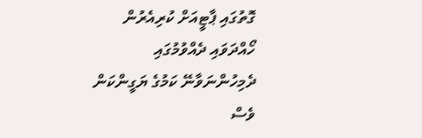ގޮތުގައި ޕާޓީއަށް ކުރިއެރުން ހޯއްދަވައި ދެއްވުމުގައި ދެމިހުންނަވާނޭ ކަމުގެ ޔަގީންކަން ވެސް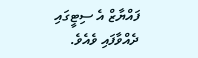ފައްޔާޒް އެ ސިޓީގައި ދެއްވާފައި ވެއެވެ.